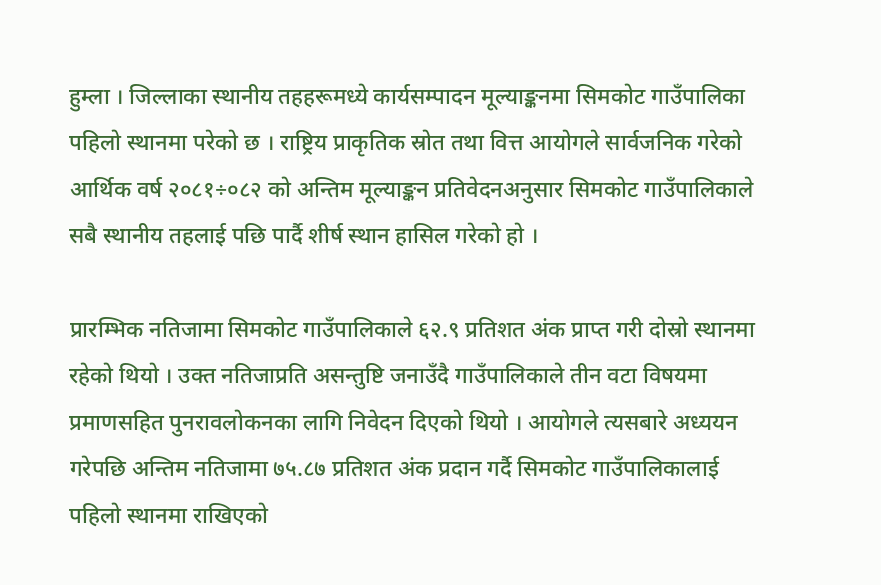हुम्ला । जिल्लाका स्थानीय तहहरूमध्ये कार्यसम्पादन मूल्याङ्कनमा सिमकोट गाउँपालिका पहिलो स्थानमा परेको छ । राष्ट्रिय प्राकृतिक स्रोत तथा वित्त आयोगले सार्वजनिक गरेको आर्थिक वर्ष २०८१÷०८२ को अन्तिम मूल्याङ्कन प्रतिवेदनअनुसार सिमकोट गाउँपालिकाले सबै स्थानीय तहलाई पछि पार्दै शीर्ष स्थान हासिल गरेको हो ।

प्रारम्भिक नतिजामा सिमकोट गाउँपालिकाले ६२.९ प्रतिशत अंक प्राप्त गरी दोस्रो स्थानमा रहेको थियो । उक्त नतिजाप्रति असन्तुष्टि जनाउँदै गाउँपालिकाले तीन वटा विषयमा प्रमाणसहित पुनरावलोकनका लागि निवेदन दिएको थियो । आयोगले त्यसबारे अध्ययन गरेपछि अन्तिम नतिजामा ७५.८७ प्रतिशत अंक प्रदान गर्दै सिमकोट गाउँपालिकालाई पहिलो स्थानमा राखिएको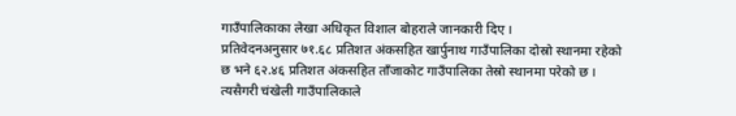गाउँपालिकाका लेखा अधिकृत विशाल बोहराले जानकारी दिए ।
प्रतिवेदनअनुसार ७१.६८ प्रतिशत अंकसहित खार्पुनाथ गाउँपालिका दोस्रो स्थानमा रहेको छ भने ६२.४६ प्रतिशत अंकसहित ताँजाकोट गाउँपालिका तेस्रो स्थानमा परेको छ । त्यसैगरी चंखेली गाउँपालिकाले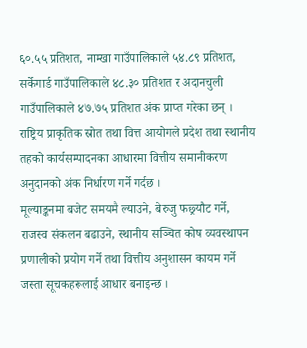६०.५५ प्रतिशत, नाम्खा गाउँपालिकाले ५४.८९ प्रतिशत, सर्केगार्ड गाउँपालिकाले ४८.३० प्रतिशत र अदानचुली गाउँपालिकाले ४७.७५ प्रतिशत अंक प्राप्त गरेका छन् । राष्ट्रिय प्राकृतिक स्रोत तथा वित्त आयोगले प्रदेश तथा स्थानीय तहको कार्यसम्पादनका आधारमा वित्तीय समानीकरण अनुदानको अंक निर्धारण गर्ने गर्दछ ।
मूल्याङ्कनमा बजेट समयमै ल्याउने, बेरुजु फछ्र्यौट गर्ने, राजस्व संकलन बढाउने, स्थानीय सञ्चित कोष व्यवस्थापन प्रणालीको प्रयोग गर्ने तथा वित्तीय अनुशासन कायम गर्ने जस्ता सूचकहरूलाई आधार बनाइन्छ ।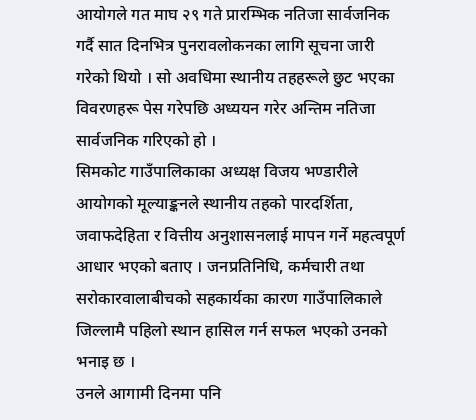आयोगले गत माघ २९ गते प्रारम्भिक नतिजा सार्वजनिक गर्दै सात दिनभित्र पुनरावलोकनका लागि सूचना जारी गरेको थियो । सो अवधिमा स्थानीय तहहरूले छुट भएका विवरणहरू पेस गरेपछि अध्ययन गरेर अन्तिम नतिजा सार्वजनिक गरिएको हो ।
सिमकोट गाउँपालिकाका अध्यक्ष विजय भण्डारीले आयोगको मूल्याङ्कनले स्थानीय तहको पारदर्शिता, जवाफदेहिता र वित्तीय अनुशासनलाई मापन गर्ने महत्वपूर्ण आधार भएको बताए । जनप्रतिनिधि, कर्मचारी तथा सरोकारवालाबीचको सहकार्यका कारण गाउँपालिकाले जिल्लामै पहिलो स्थान हासिल गर्न सफल भएको उनको भनाइ छ ।
उनले आगामी दिनमा पनि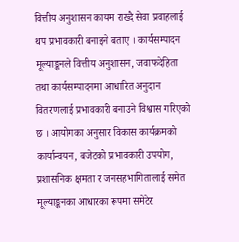वित्तीय अनुशासन कायम राख्दै सेवा प्रवाहलाई थप प्रभावकारी बनाइने बताए । कार्यसम्पादन मूल्याङ्कनले वित्तीय अनुशासन, जवाफदेहिता तथा कार्यसम्पादनमा आधारित अनुदान वितरणलाई प्रभावकारी बनाउने विश्वास गरिएको छ । आयोगका अनुसार विकास कार्यक्रमको कार्यान्वयन, बजेटको प्रभावकारी उपयोग, प्रशासनिक क्षमता र जनसहभागितालाई समेत मूल्याङ्कनका आधारका रूपमा समेटेर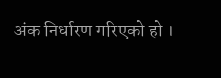अंक निर्धारण गरिएको हो ।